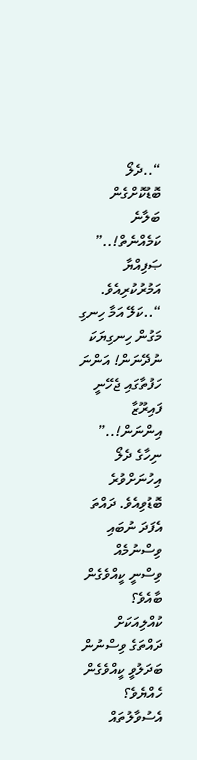“..ދެލޯ ބޮޑުކޮށްގެން ބަލާނެ ކަމެއްނެތް!..” ޞަފިއްޔާ އަމުރުކުރިއެވެ. “..ކަލޭ އަމާ ހިނގި މަގުން ހިނގިޔަކަ ނުދޭނަން! އަންނަ ހަފުތާގައި ޖެހޭނީ ފައިރޫޒާ އިންނަން!..”
ނިހާގެ ދެލޯ އިހުނަށްވުރެ ބޮޑުވިއެވެ. ދައްތަ އެފަދަ ނުބައި ވިސްނުމެއް ވިސްނީ ކީއްވެގެން ބާއެވެ؟ ކުއްލިއަކަށް ދައްތަގެ ވިސްނުން ބަދަލުވީ ކީއްވެގެން ހެއްޔެވެ؟ އެސުވާލުތައް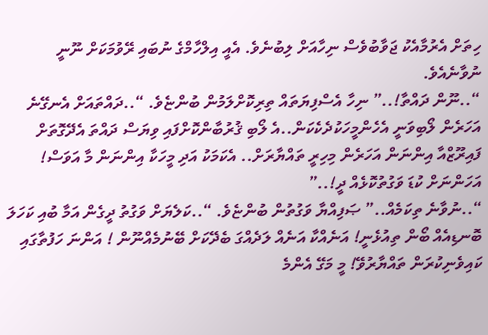ހިތަށް އެރުމާއެކު ޖަވާބުވެސް ނިހާއަށް ލިބުނެވެ. އެއީ އިލްހާމްގެ ނުބައި ރޭވުމަކަށް ނޫނީ ނުވާނެއެވެ.
“..ނޫން ދައްތާ!..” ނިހާ އެސްފިޔަތައް ތިރިކޮށްލަމުން ބުންޏެވެ. “..ދައްތައަށް އެނގޭނެ އަހަރެން ލޯބިވަނީ އެހެންމީހަކުދެކެކަން..އެ ލޯބި ޤުރުބާންކޮށްފައި ވިޔަސް ދައްތަ އެދޭގޮތަށް ފައިރޫޒްއާ އިންނަން އަހަރެން މިހިރީ ތައްޔާރަށް.. އެކަމަކު އަދި މީހަކާ އިންނަން މާ އަވަސް! އަހަންނަށް ކުޑަ ވަގުތުކޮޅެއް ދީ!..”
“..ނުވާނެ ތިކަމެއް..” ޞަފިއްޔާ ވަގުތުން ބުންޏެވެ. “..ކަލެޔަށް ވަގުތު ދީގެން އަމާ ބުއި ކަހަލަ ބޮނޑިއެއް ބޯން ތިއުޅެނީ! އަނެއްކާ އަނެއް ލަދެއްގަ ބެދޭކަށް ބޭނުމެއްނޫން ! އަންނަ ހަފުތާގައި ކައިވެނިކުރަން ތައްޔާރުވޭ! މީ މަގޭ އެންމެ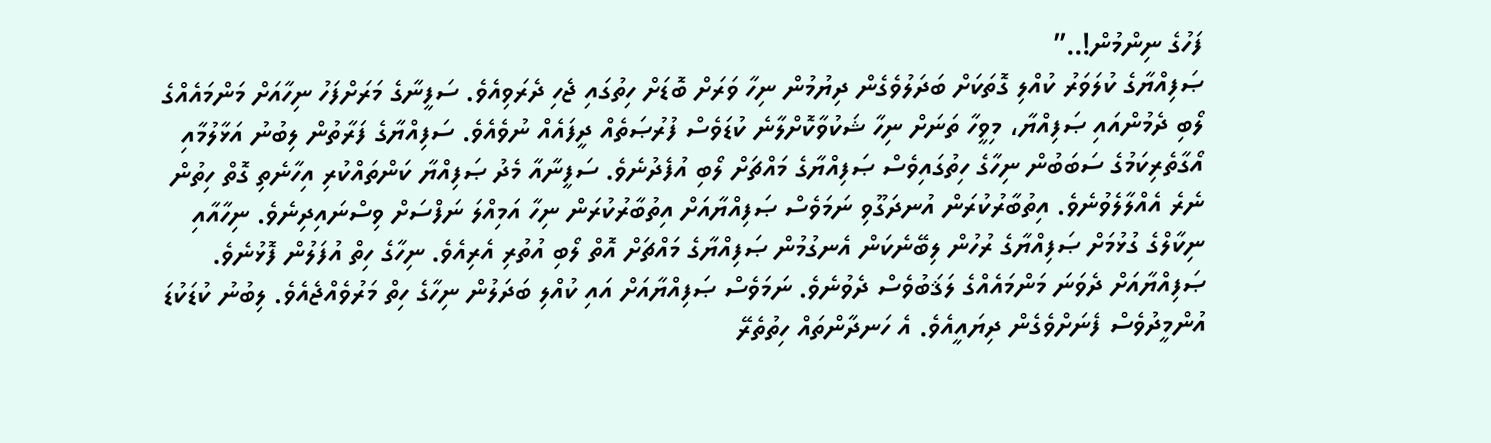ފަހުގެ ނިންމުން!..”
ޞަފިއްޔާގެ ކުލަވަރު ކުއްލި ގޮތަކަށް ބަދަލުވެގެން ދިޔުމުން ނިހާ ވަރަށް ބޮޑަށް ހިތުގައި ޖެހި ދެރަވިއެވެ. ސަފީނާގެ މަރަށްފަހު ނިހާއަށް މަންމައެއްގެ ލޯބި ދެމުންއައި ޞަފިއްޔާ، މިވީހާ ތަނަށް ނިހާ ޝަކުވާކޮށްލާނެ ކުޑަވެސް ފުރުޞަތެއް ދީފައެއް ނުވެއެވެ. ސަފިއްޔާގެ ފަރާތުން ލިބުނު އަޅާލުމާއި އޯގާތެރިކަމުގެ ސަބަބުން ނިހާގެ ހިތުގައިވެސް ޞަފިއްޔާގެ މައްޗަށް ލޯބި އުފެދުނެވެ. ސަފީނާއާ މެދު ޞަފިއްޔާ ކަންތައްކުރި އިހާނެތި ގޮތް ހިތުން ނެރެ އެއްލާލެވުނެވެ. އިތުބާރުކުރަން އުނދަގޫވި ނަމަވެސް ޞަފިއްޔާއަށް އިތުބާރުކުރަން ނިހާ އަމިއްލަ ނަފްސަށް ވިސްނައިދިނެވެ. ނިހާއާއި ނިކާލްގެ ގުޅުމަށް ޞަފިއްޔާގެ ރުހުން ލިބޭނެކަން އެނގުމުން ޞަފިއްޔާގެ މައްޗަށް އޮތް ލޯބި އުތުރި އެރިއެވެ. ނިހާގެ ހިތް އުފަލުން ފޮޅުނެވެ. ޞަފިއްޔާއަށް ދެވަނަ މަންމައެއްގެ ލަޤަބުވެސް ދެވުނެވެ. ނަމަވެސް ޞަފިއްޔާއަށް އައި ކުއްލި ބަދަލުން ނިހާގެ ހިތް މަރުވެއްޖެއެވެ. ލިބުނު ކުޑަކުޑަ އުންމީދުވެސް ފެނަށްވެގެން ދިޔައީއެވެ. އެ ހަނދާންތައް ހިތުތެރޭ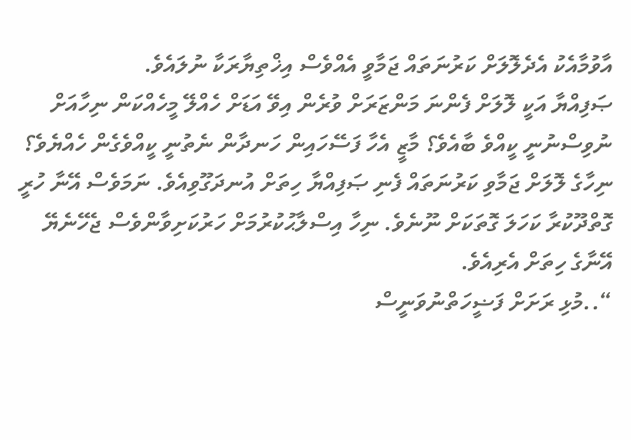އާވުމާއެކު އެދެލޮލަށް ކަރުނަތައް ޖަމާވީ އެއްވެސް އިޚްތިޔާރަކާ ނުލައެވެ.
ޞަފިއްޔާ އަކީ ލޮލަށް ފެންނަ މަންޒަރަށް ވުރެން އިވޭ އަޑަށް ހެއްލޭ މީހެއްކަން ނިހާއަށް ނުވިސްނުނީ ކީއްވެ ބާއެވެ؟ މާޒީ އެހާ ފަސޭހައިން ހަނދާން ނެތުނީ ކީއްވެގެން ހެއްޔެވެ؟
ނިހާގެ ލޮލަށް ޖަމާވި ކަރުނަތައް ފެނި ޞަފިއްޔާ ހިތަށް އުނދަގޫވިއެވެ. ނަމަވެސް އޭނާ ހުރީ ގޮތްދޫކުރާ ކަހަލަ ގޮތަކަށް ނޫނެވެ. ނިހާ އިސްލާޙުކުރުމަށް ހަރުކަށިވާންވެސް ޖެހޭނެޔޭ އޭނާގެ ހިތަށް އެރިއެވެ.
“..މުޅި ރަށަށް ފަޟީހަތްނުވަނީސް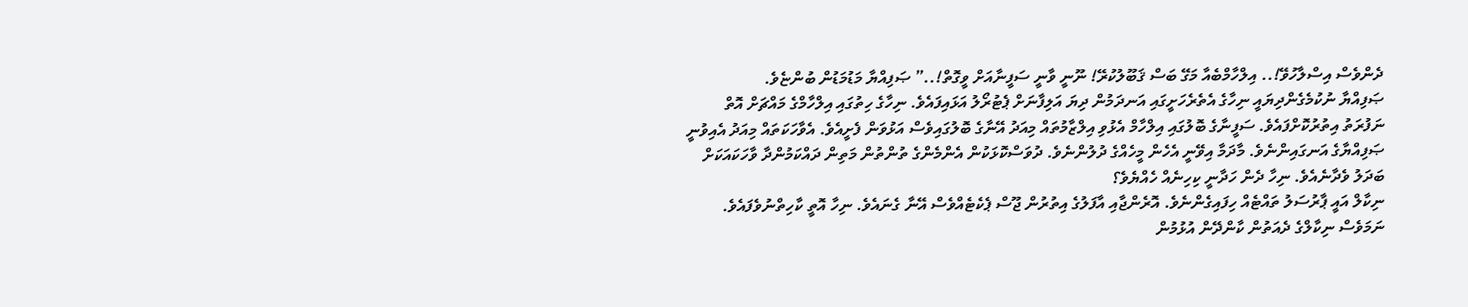ދެންވެސް އިސްލާހުވޭ!.. އިލްހާމްބެއާ މަގޭ ބަސް ޤަބޫލުކުރޭ! ނޫނީ ވާނީ ސަފީނާއަށް ވީގޮތް!..” ޞަފިއްޔާ މަޑުމަޑުން ބުންޏެވެ.
ޞަފިއްޔާ ނުކުމެގެންދިޔައީ ނިހާގެ އެތެރެހަށީގައި އަނދަމުން ދިޔަ އަލިފާނަށް ޕެޓުރޯލު އަޅައިފައެވެ. ނިހާގެ ހިތުގައި އިލްހާމްގެ މައްޗަށް އޮތް ނަފުރަތު އިތުރުކޮށްފައެވެ. ސަފީނާގެ ބޮލުގައި އިލްހާމް އެޅުވި އިލްޒާމުތައް މިއަދު އޭނާގެ ބޮލުގައިވެސް އަޅުވަން ފެށީއެވެ. އެވާހަކަތައް މިއަދު އެއިވުނީ ޞަފިއްޔާގެ އަނގައިންނެވެ. މާދަމާ އިވޭނީ އެހެން މީހެއްގެ ދުލުންނެވެ. ދުވަސްކޮޅަކުން އެންމެންގެ ތުންތުން މަތިން ދައްކަމުންދާ ވާހަކައަކަށް ބަދަލު ވެދާނެއެވެ. ނިހާ ދެން ހަދާނީ ކިހިނެއް ހެއްޔެވެ؟
ނިކާލް އައީ ޕާރުސަލު ތައްޓެއް ހިފައިގެންނެވެ. އޮރެންޖާއި އާފަލުގެ އިތުރުން ޖޫސް ޕެކެޓެއްވެސް އޭނާ ގެނައެވެ. ނިހާ އޮތީ ކާހިތްނުވެފައެވެ. ނަމަވެސް ނިކާލްގެ ދެއަތުން ކާންދޭން އުޅުމުން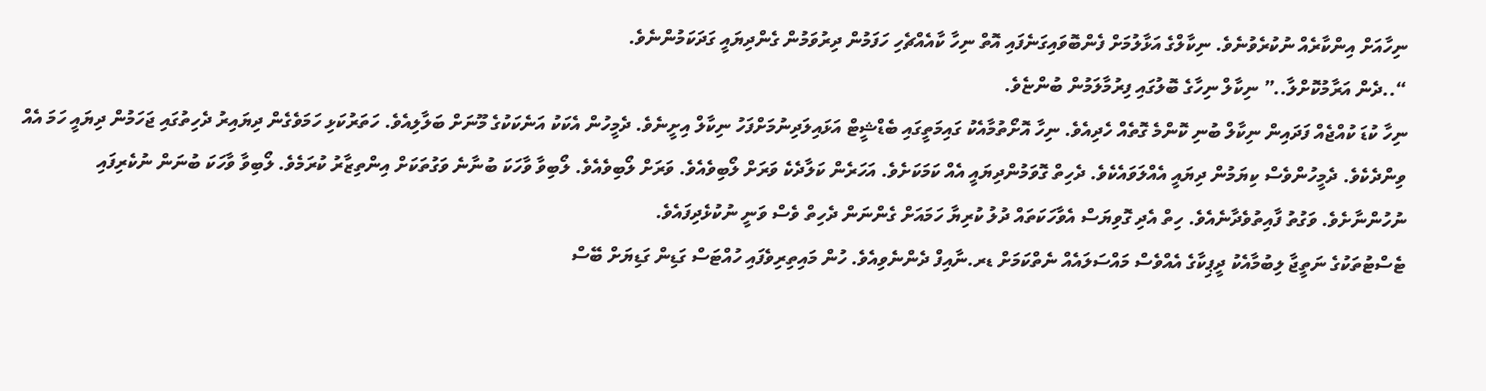ނިހާއަށް އިންކާރެއް ނުކުރެވުނެވެ. ނިކާލްގެ އަޅާލުމަށް ފެންބޮވައިގަނެފައި އޮތް ނިހާ ކާއެއްޗެހި ހަފަމުން ދިރުވަމުން ގެންދިޔައީ ގަދަކަމުންނެވެ.
“..ދެން އަރާމުކޮށްލާ..” ނިކާލް ނިހާގެ ބޮލުގައި ފިރުމާލަމުން ބުންޏެވެ.
ނިހާ ކުޑަ ކުއްޖެއް ފަދައިން ނިކާލް ބުނި ކޮންމެ ގޮތެއް ހެދިއެވެ. ނިހާ އޮށޯތުމާއެކު ގައިމަތީގައި ބެޑްޝީޓް އަޅައިލަދިނުމަށްފަހު ނިކާލް އިށީނެވެ. ދެމީހުން އެކަކު އަނެކަކުގެ މޫނަށް ބަލާލިއެވެ. ހަތަރުކަޅި ހަމަވެގެން ދިޔައިރު ދެހިތުގައި ޖަހަމުން ދިޔައީ ހަމަ އެއް ވިންދެކެވެ. ދެމީހުންވެސް ކިޔަމުން ދިޔައީ އެއްލަވައެކެވެ. ދެހިތް ގޮވަމުންދިޔައީ އެއް ކަމަކަށެވެ. އަހަރެން ކަލާދެކެ ވަރަށް ލޯބިވެއެވެ. ވަރަށް ލޯބިވެއެވެ. ލޯބިވާ ވާހަކަ ބުނާނެ ވަގުތަކަށް އިންތިޒާރު ކުރަމެވެ. ލޯބިވާ ވާހަކަ ބުނަން ނުކެރިފައި ނުހުންނާށެވެ. ވަގުތު ފާއިތުވެދާނެއެވެ. ހިތް އެދި ގޮވިޔަސް އެވާހަކަތައް ދުލު ކުރިޔާ ހަމައަށް ގެންނަން ދެހިތް ވެސް ވަނީ ނުކުޅެދިފައެވެ.
ޓެސްޓުތަކުގެ ނަތީޖާ ލިބުމާއެކު ދީޕިކާގެ އެއްވެސް މައްސަލައެއް ނެތްކަމަށް ޑރ.ނާއިފް ދެންނެވިއެވެ. ހުން މައިތިރިވެފައި ހުއްޓަސް ގަޑިން ގަޑިޔަށް ބޭސް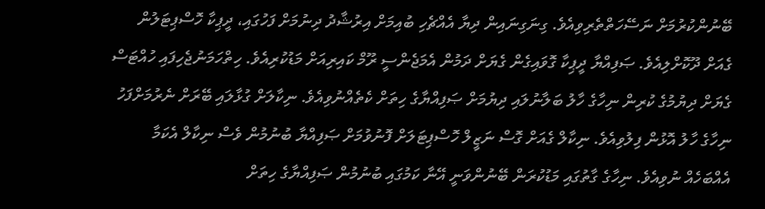ބޭނުންކުރުމަށް ނަސޭހަތްތެރިވިއެވެ. ގިނަގިނައިން ދިޔާ އެއްޗެހި ބުއިމަށް އިރުޝާދު ދިނުމަށް ފަހުގައި، ދީޕިކާ ހޮސްޕިޓަލުން ގެއަށް ދޫކޮށްލިއެވެ. ޞަފިއްޔާ ދީޕިކާ ގޮވައިގެން ގެޔަށް ދަމުން އެމަޖެންސީ ރޫމް ކައިރިއަށް މަޑުކުރިއެވެ. ހިތްހަމަނުޖެހިފައި ހުއްޓަސް ގެޔަށް ދިޔުމުގެ ކުރިން ނިހާގެ ހާލު ބަލާނުލައި ދިޔުމަށް ޞަފިއްޔާގެ ހިތަށް ކެތެއްނުވިއެވެ. ނިކާލަށް ގުޅާލައި ބޭރަށް ނެރުމަށްފަހު ނިހާގެ ހާލު އޮޅުން ފިލުވިއެވެ. ނިކާލް ގެއަށް ގޮސް ނަޒީލް ހޮސްޕިޓަލަށް ފޮނުވުމަށް ޞަފިއްޔާ ބުނުމުން ވެސް ނިކާލް އެކަމާ އެއްބަހެއް ނުވިއެވެ. ނިހާގެ ގާތުގައި މަޑުކުރަން ބޭނުންވަނީ އޭނާ ކަމުގައި ބުނުމުން ޞަފިއްޔާގެ ހިތަށް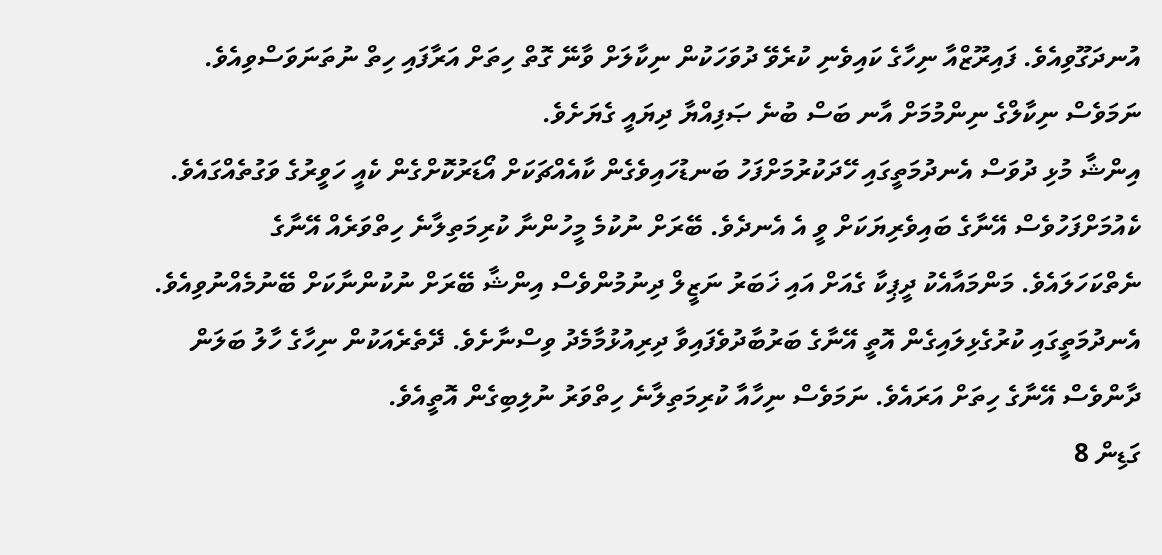އުނދަގޫވިއެވެ. ފައިރޫޒްއާ ނިހާގެ ކައިވެނި ކުރެވޭ ދުވަހަކުން ނިކާލަށް ވާނޭ ގޮތް ހިތަށް އަރާފައި ހިތް ނުތަނަވަސްވިއެވެ. ނަމަވެސް ނިކާލްގެ ނިންމުމަށް އާނ ބަސް ބުނެ ޞަފިއްޔާ ދިޔައީ ގެޔަށެވެ.
އިންޝާ މުޅި ދުވަސް އެނދުމަތީގައި ހޭދަކުރުމަށްފަހު ބަނޑުހައިވެގެން ކާއެއްޗަކަށް އޯޑަރުކޮށްގެން ކެއީ ހަވީރުގެ ވަގުތެއްގައެވެ. ކެއުމަށްފަހުވެސް އޭނާގެ ބައިވެރިޔަކަށް ވީ އެ އެނދެވެ. ބޭރަށް ނުކުމެ މީހުންނާ ކުރިމަތިލާނެ ހިތްވަރެއް އޭނާގެ ނެތްކަހަލައެވެ. މަންމައާއެކު ދީޕިކާ ގެއަށް އައި ޚަބަރު ނަޒީލް ދިނުމުންވެސް އިންޝާ ބޭރަށް ނުކުންނާކަށް ބޭނުމެއްނުވިއެވެ. އެނދުމަތީގައި ކުރުގެޅިލައިގެން އޮތީ އޭނާގެ ބަރުބާދުވެފައިވާ ދިރިއުޅުމާމެދު ވިސްނާށެވެ. ދޭތެރެއަކުން ނިހާގެ ހާލު ބަލަން ދާންވެސް އޭނާގެ ހިތަށް އަރައެވެ. ނަމަވެސް ނިހާއާ ކުރިމަތިލާނެ ހިތްވަރު ނުލިބިގެން އޮތީއެވެ.
ގަޑިން 8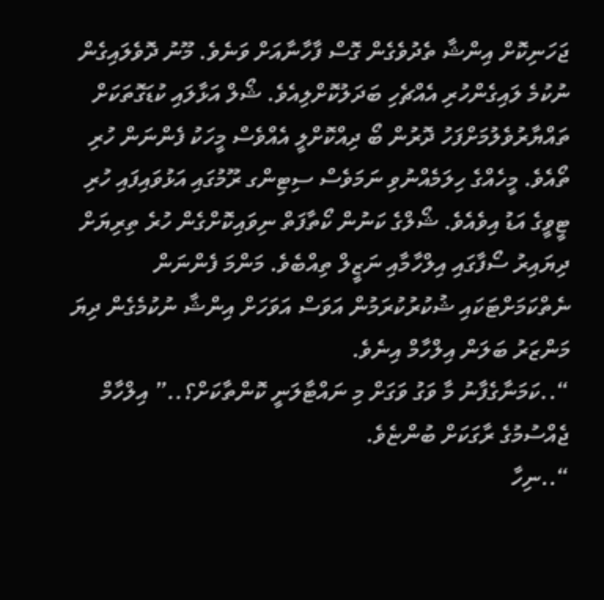ޖަހަނިކޮށް އިންޝާ ތެދުވެގެން ގޮސް ފާހާނާއަށް ވަނެވެ. މޫނު ދޮވެލައިގެން ނުކުމެ ލައިގެންހުރި އެއްޗެހި ބަދަލުކޮށްލިއެވެ. ޝޯލް އަޅާލައި ކުޑަގޮތަކަށް ތައްޔާރުވެލުމަށްފަހު ދޮރުން ބޯ ދިއްކޮށްލީ އެއްވެސް މީހަކު ފެންނަން ހުރި ތޯއެވެ. މީހެއްގެ ހިލަމެއްނުވި ނަމަވެސް ސިޓިންގ ރޫމުގައި އަޅުވައިފައި ހުރި ޓީވީގެ އަޑު އިވެއެވެ. ޝޯލްގެ ކަނުން ކޯތާފަތް ނިވައިކޮށްގެން ހުރެ ތިރިޔަށް ދިޔައިރު ސޯފާގައި އިލްހާމާއި ނަޒީލް ތިއްބެވެ. މަންމަ ފެންނަން ނެތްކަމަށްޓަކައި ޝުކުރުކުރަމުން އަވަސް އަވަހަށް އިންޝާ ނުކުމެގެން ދިޔަ މަންޒަރު ބަލަން އިލްހާމް އިނެވެ.
“..ކަމަނާގެފާނު މާ ވަގު ވަގަށް މި ނައްޓާލަނީ ކޮންތާކަށް؟..” އިލްހާމް ޖެއްސުމުގެ ރާގަކަށް ބުންޏެވެ.
“..ނިހާ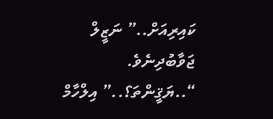ކައިރިއަށް..” ނަޒީލް ޖަވާބުދިނެވެ.
“..ޔަޤީންތަ؟..” އިލްހާމް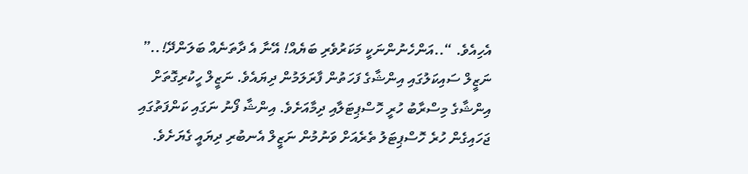އެހިއެވެ. “..އަންހެނުންނަކީ މަކަރުވެރި ބަޔެއް! އޭނާ އެ ދާތަނެއް ބަލަންދޭ!..”
ނަޒީލް ސައިކަލުގައި އިންޝާގެ ފަހަތުން ފާރަލަމުން ދިޔައެވެ. ނަޒީލް ހީކުރިގޮތަށް އިންޝާގެ މިސްރާބު ހުރީ ހޮސްޕިޓަލާއި ދިމާއަށެވެ. އިންޝާ ފޯނު ނަގައި ކަންފަތުގައި ޖަހައިގެން ހުރެ ހޮސްޕިޓަލު ތެރެއަށް ވަނުމުން ނަޒީލް އެނބުރި ދިޔައީ ގެޔަށެވެ.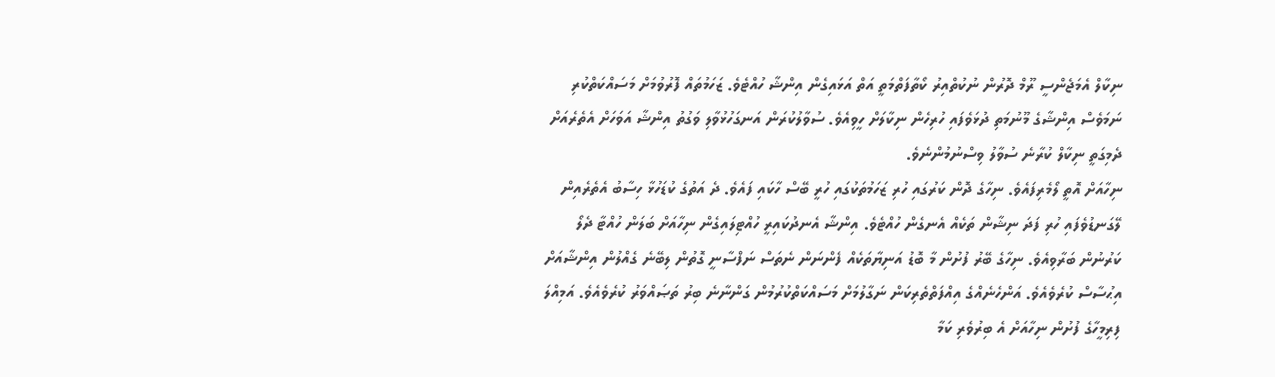ނިކާލް އެމަޖެންސީ ރޫމް ދޮރުން ނުކުތްއިރު ކޯތާފަތްމަތީ އަތް އަޅައިގެން އިންޝާ ހުއްޓެވެ. ޒަހަމުތައް ފޮރުވުމަށް މަސައްކަތްކުރި ނަމަވެސް އިންޝާގެ މޫނުމަތި ދުޅަވެފައި ހުރިހެން ނިކާލަށް ހީވިއެވެ. ސުވާލުކުރަން އަނގަހުޅުވާލި ވަގުތު އިންޝާ އަވަހަށް އެތެރެއަށް ދެމިގަތީ ނިކާލް ކުރާނެ ސުވާލު ވިސްނުމުންނެވެ.
ނިހާއަށް އޮތީ ލޯމެރިފައެވެ. ނިހާގެ ދޮން ކަރުގައި ހުރި ޒަހަމުތަކުގައި ހުރީ ބޭސް ހާކައި ފައެވެ. ދެ އަތުގެ ކުޑަހުޅާ ހިސާބު އެތެރެއިން ލޭގަނޑުވެފައި ހުރި ފަދަ ނިޝާން ތަކެއް އެނގެން ހުއްޓެވެ. އިންޝާ އެނދުކައިރީ ހުއްޓިލައިގެން ނިހާއަށް ބަލަން ހުއްޓާ ދެލޯ ކަރުނުން ބަރާވިއެވެ. ނިހާގެ ބޭރު ފުށުން މާ ބޮޑު އަނިޔާތަކެއް ފެންނަން ނެތަސް ނަފްސާނީ ގޮތުން ލިބޭނެ ގެއްލުން އިންޝާއަށް އިޙުސާސް ކުރެވެއެވެ. އަންހެނެއްގެ އިއްފަތްތެރިކަން ނަގާލުމަށް މަސައްކަތްކުރުމުން ގަންނާނެ ބިރު ތަޞައްވަރު ކުރެވެއެވެ. އަމިއްލަ ފިރިމީހާގެ ފުށުން ނިހާއަށް އެ ބިރުވެރި ކަމާ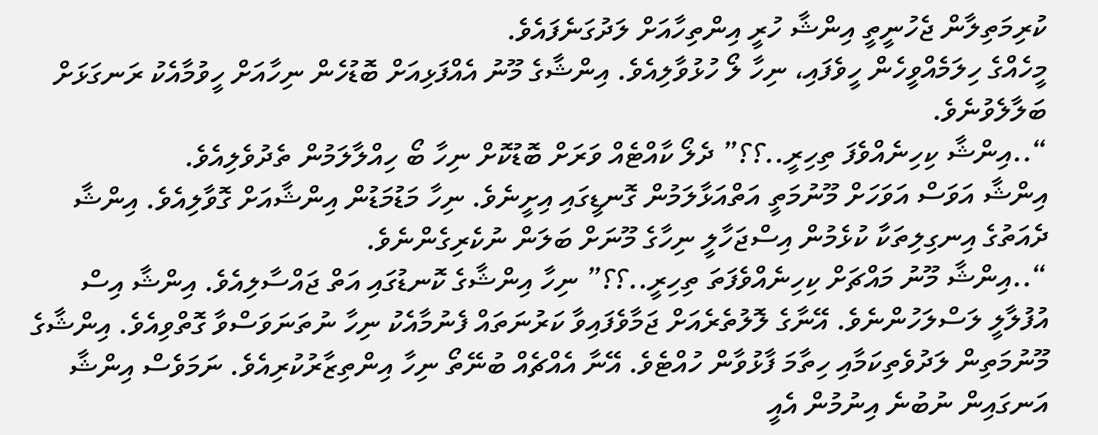ކުރިމަތިލާން ޖެހުނީތީ އިންޝާ ހުރީ އިންތިހާއަށް ލަދުގަނެފައެވެ.
މީހެއްގެ ހިލަމެއްވީހެން ހީވެފައި، ނިހާ ލޯ ހުޅުވާލިއެވެ. އިންޝާގެ މޫނު އެއްފަޅިއަށް ބޮޑުހެން ނިހާއަށް ހީވުމާއެކު ރަނގަޅަށް ބަލާލެވުނެވެ.
“..އިންޝާ ކިހިނެއްވެފަ ތިހިރީ..؟؟” ދެލޯ ކާއްޓެއް ވަރަށް ބޮޑުކޮށް ނިހާ ބޯ ހިއްލާލަމުން ތެދުވެލިއެވެ.
އިންޝާ އަވަސް އަވަހަށް މޫނުމަތީ އަތްއަޅާލަމުން ގޮނޑީގައި އިށީނެވެ. ނިހާ މަޑުމަޑުން އިންޝާއަށް ގޮވާލިއެވެ. އިންޝާ ދެއަތުގެ އިނގިލިތަކާ ކުޅެމުން އިސްޖަހާލީ ނިހާގެ މޫނަށް ބަލަން ނުކެރިގެންނެވެ.
“..އިންޝާ މޫނު މައްޗަށް ކިހިނެއްވެފަތަ ތިހިރީ..؟؟” ނިހާ އިންޝާގެ ކޮނޑުގައި އަތް ޖައްސާލިއެވެ. އިންޝާ އިސް އުފުލާލީ ލަސްލަހުންނެވެ. އޭނާގެ ލޮލުތެރެއަށް ޖަމާވެފައިވާ ކަރުނަތައް ފެނުމާއެކު ނިހާ ނުތަނަވަސްވާ ގޮތްވިއެވެ. އިންޝާގެ މޫނުމަތިން ލަދުވެތިކަމާއި ހިތާމަ ފާޅުވާން ހުއްޓެވެ. އޭނާ އެއްޗެއް ބުނޭތޯ ނިހާ އިންތިޒާރުކުރިއެވެ. ނަމަވެސް އިންޝާ އަނގައިން ނުބުނެ އިނުމުން އެއީ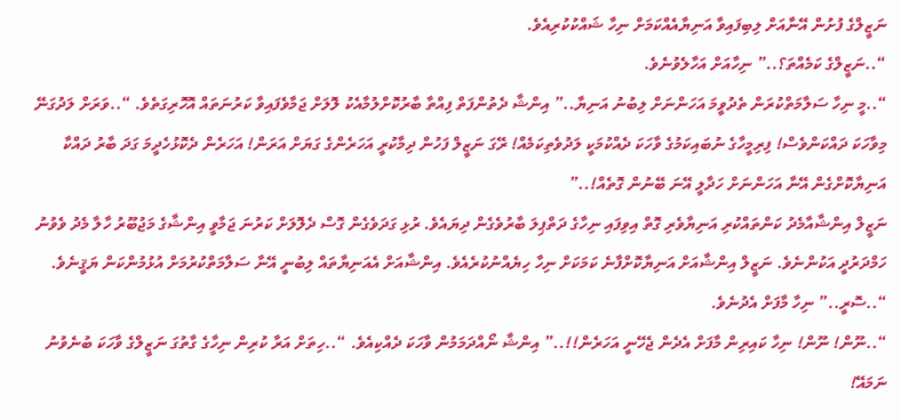ނަޒީލްގެ ފުށުން އޭނާއަށް ލިބިފައިވާ އަނިޔާއެއްކަމަށް ނިހާ ޝައްކުކުރިއެވެ.
“..ނަޒީލްގެ ކަމެއްތަ؟..” ނިހާއަށް އަހާލެވުނެވެ.
“..މީ ނިހާ ސަލާމަތްކުރަން ތެދުވީމަ އަހަންނަށް ލިބުނު އަނިޔާ..” އިންޝާ ދެތުންފަތް ފިއްތާ ބާރުކޮށްލުމާއެކު ލޮލަށް ޖަމާވެފައިވާ ކަރުނަތައް އޮހޮރިގަތެވެ. “..ވަރަށް ލަދުގަނޭ މިވާހަކަ ދައްކަންވެސް! ފިރިމީހާގެ ނުބައިކަމުގެ ވާހަކަ ދެއްކުމަކީ ލަދުވެތިކަމެއް! ރޭގަ ނަޒީލް ފަހުން ދިމާކުރީ އަހަރެންގެ ގަޔަށް އަރަން! އަހަރެން ދެކޮޅުހެދީމަ ގަދަ ބާރު ދައްކާ އަނިޔާކޮށްގެން އޭނާ އަހަންނަށް ހަދާލީ އޭނަ ބޭނުން ގޮތެއް!..”
ނަޒީލް އިންޝާއާމެދު ކަންތައްކުރި އަނިޔާވެރި ގޮތް އިވިފައި ނިހާގެ ދަތްޕިލަ ބާރުވެގެން ދިޔައެވެ. ރުޅި ގަދަވެގެން ގޮސް ދެލޮލަށް ކަރުނަ ޖަމާވީ އިންޝާގެ މަޖުބޫރު ހާލާ މެދު ވެވުނު ހަމްދަރުދީ އަކުންނެވެ. ނަޒީލް އިންޝާއަށް އަނިޔާކޮށްފާނެ ކަމަކަށް ނިހާ ހިޔެއްނުކުރެއެވެ. އިންޝާއަށް އެއަނިޔާތައް ލިބުނީ އޭނާ ސަލާމަތްކުރުމަށް އުޅުމުންކަން ޔަޤީނެވެ.
“..ސޮރީ..” ނިހާ މާފަށް އެދުނެވެ.
“..ނޫން! ނޫން! ނިހާ ކައިރިން މާފަށް އެދެން ޖެހޭނީ އަހަރެން!!..” އިންޝާ ނޯއްދަމަމުން ވާހަކަ ދެއްކިއެވެ. “..ހިތަށް އަރާ ކުރިން ނިހާގެ ގާތުގަ ނަޒީލްގެ ވާހަކަ ބުނެވުނު ނަމައޭ!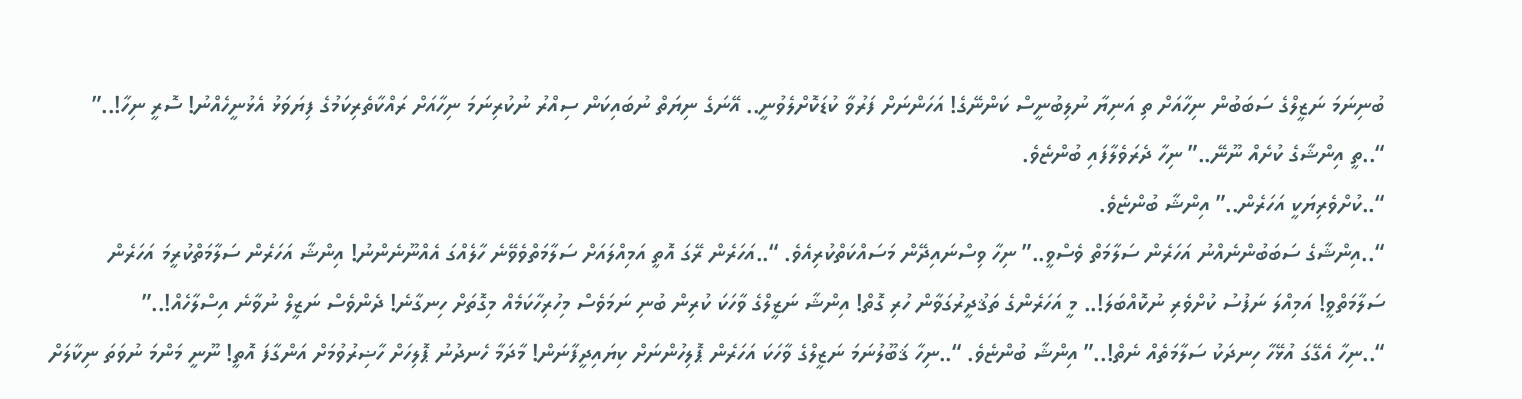ބުނިނަމަ ނަޒީލްގެ ސަބަބުން ނިހާއަށް ތި އަނިޔާ ނުލިބުނީސް ކަންނޭގެ! އަހަންނަށް ފަރުވާ ކުޑަކޮށްލެވުނީ.. އޭނަގެ ނިޔަތް ނުބައިކަން ސިއްރު ނުކުރިނަމަ ނިހާއަށް ރައްކާތެރިކަމުގެ ފިޔަވަޅު އެޅުނީހެއްނު! ސޮރީ ނިހާ!..”
“..ތީ އިންޝާގެ ކުށެއް ނޫނޭ..” ނިހާ ދެރަވެލާފައި ބުންޏެވެ.
“..ކުށްވެރިޔަކީ އަހަރެން..” އިންޝާ ބުންޏެވެ.
“..އިންޝާގެ ސަބަބުންނެއްނު އަހަރެން ސަލާމަތް ވެސްވީ..” ނިހާ ވިސްނައިދޭން މަސައްކަތްކުރިއެވެ. “..އަހަރެން ރޭގަ އޮތީ އަމިއްލައަށް ސަލާމަތްވެވޭނެ ހާލެއްގަ އެއްނޫނެންނު! އިންޝާ އަހަރެން ސަލާމަތްކުރީމަ އަހަރެން ސަލާމަތްވީ! އަމިއްލަ ނަފުސު ކުށްވެރި ނުކޮއްބަލަ!.. މީ އަހަރެންގެ ތަޤުދީރުގަވާން ހުރި ގޮތް! އިންޝާ ނަޒީލްގެ ވާހަކަ ކުރިން ބުނި ނަމަވެސް މިހުރިހާކަމެއް މިގޮތަށް ހިނގާނެ! ދެންވެސް ނަޒީލް ނުވާނެ އިސްލާހެއް!..”
“..ނިހާ އެގޭގަ އުޅޭހާ ހިނދަކު ސަލާމަތެއް ނެތް!..” އިންޝާ ބުންޏެވެ. “..ނިހާ ޤަބޫލުނަމަ ނަޒީލްގެ ވާހަކަ އަހަރެން ޕޮލިހުންނަށް ކިޔައިދީފާނަން! މާދަމާ ހެނދުނު ޕޮލިހަށް ހާޟިރުވުމަށް އަންގާފަ އޮތީ! ނޫނީ މަންމަ ނުވަތަ ނިކާލަށް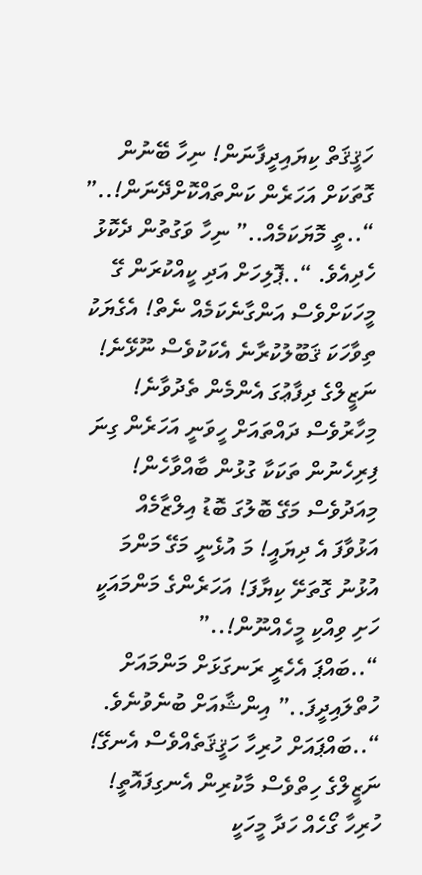ހަޤީޤަތް ކިޔައިދީފާނަން! ނިހާ ބޭނުން ގޮތަކަށް އަހަރެން ކަންތައްކޮށްދޭނަން!..”
“..ތީ މޮޔަކަމެއް..” ނިހާ ވަގުތުން ދެކޮޅު ހެދިއެވެ. “..ޕޮލިހަށް އަދި ކީއްކުރަން ގޭ މީހަކަށްވެސް އަންގާނެކަމެއް ނެތް! އެގެޔަކު ތިވާހަކަ ޤަބޫލުކުރާނެ އެކަކުވެސް ނޫޅޭނެ! ނަޒީލްގެ ދިފާޢުގަ އެންމެން ތެދުވާނެ! މިހާރުވެސް ދައްތައަށް ހީވަނީ އަހަރެން ގިނަ ފިރިހެނުން ތަކަކާ ގުޅުން ބާއްވާހެން! މިއަދުވެސް މަގޭ ބޮލުގަ ބޮޑު އިލްޒާމެއް އަޅުވާފަ އެ ދިޔައީ! މަ އުޅެނީ މަގޭ މަންމަ އުޅުނު ގޮތަށޭ ކިޔާފަ! އަހަރެންގެ މަންމައަކީ ހަށި ވިއްކި މީހެއްނޫން!..”
“..ބައްޕަ އެހެރީ ރަނގަޅަށް މަންމައަށް ހުތްލައިދީފަ..” އިންޝާއަށް ބުނެވުނެވެ. “..ބައްޕައަށް ހުރިހާ ހަޤީޤަތެއްވެސް އެނގޭ! ނަޒީލްގެ ހިތްވެސް މާކުރިން އެނގިފައޮތީ! ހުރިހާ ގޯހެއް ހަދާ މީހަކީ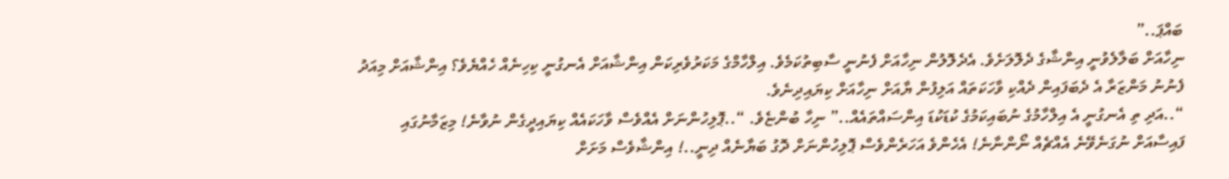ބައްޕަ..”
ނިހާއަށް ބަލާލެވުނީ އިންޝާގެ ދެލޮލަށެވެ. އެދެލޮލުން ނިހާއަށް ފެނުނީ ސާބިތުކަމެވެ. އިލްހާމްގެ މަކަރުވެރިކަން އިންޝާއަށް އެނގުނީ ކިހިނެއް ހެއްޔެވެ؟ އިންޝާއަށް މިއަދު ފެނުނު މަންޒަރާ އެ ދެބަފައިން ދެއްކި ވާހަކަތައް އަލިފުން ޔާއަށް ނިހާއަށް ކިޔައިދިނެވެ.
“..އަދި ތި އެނގުނީ އެ އިލްހާމުގެ ނުބައިކަމުގެ ކުޑަކުޑަ އިންސައްތައެއް..” ނިހާ ބުންޏެވެ. “..ޕޮލިހުންނަށް އެއްވެސް ވާހަކައެއް ކިޔައިދީގެން ނުވާނެ! މިޒަމާނުގައި ފައިސާއަށް ނުގަނެވޭނެ އެއްޗެއް ނޯންނާނެ! އެހެންވެ އަހަރެންވެސް ޕޮލިހުންނަށް ދޮގު ބަޔާނެއް ދިނީ..! އިންޝާވެސް މަށަށް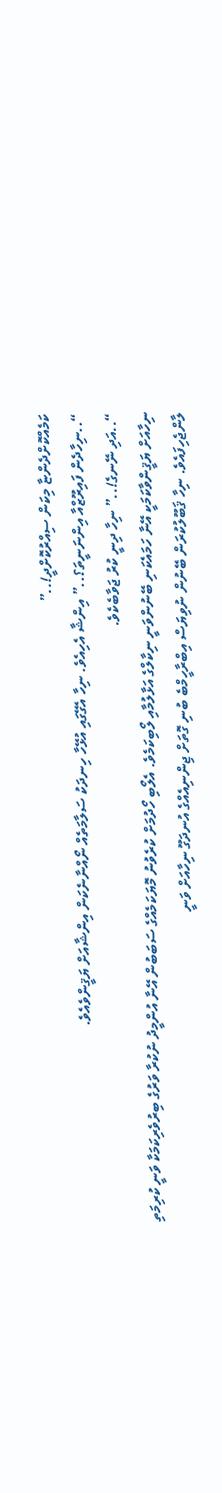ކަމެއްކޮށްދެންޏާ މިކަން ސިއްރުކޮށްދީ!..”
“..ނިހާދެން ފައިރޫޒްއާ އިންނަނީތަ؟..” އިންޝާ އެހިއެވެ. ނިހާ އެގޭގައި އުޅޭހާ ހިނދަކު ސަލާމަތެއް ނޯއްނާނެކަން އިންޝާއަށް ޔަޤީންވެއެވެ.
“..އަދި ނޭނގެ!..” ނިހާ ދިނީ ކުރު ޖަވާބެކެވެ.
ނިހާއަށް ޔަޤީންވާކަމަކީ އޭނާ ހަމައެކަނި ބޭނުންވަނީ ނިކާލްގެ އަޅާލުމާއި ލޯބިކަމެވެ. އެލޯބި ހޯދުމަށް ކުރެވުނު މޮޔަކަމެއްގެ ސަބަބުން އޭނާ އުންމީދު ނުކުރާ ވަރުގެ ބިރުވެރިކަމަކާ ވަނީ ކުރިމަތި ލާންޖެހިފައެވެ. ނިހާ ޤަބޫލުކުރަން ބޭނުން ނުވިޔަސް އިބްރާހީމްބެ ބުނި ގޮތަށް ޖިންނިއެއްގެ އުނދަގޫ ނިހާއަށް ވަނީ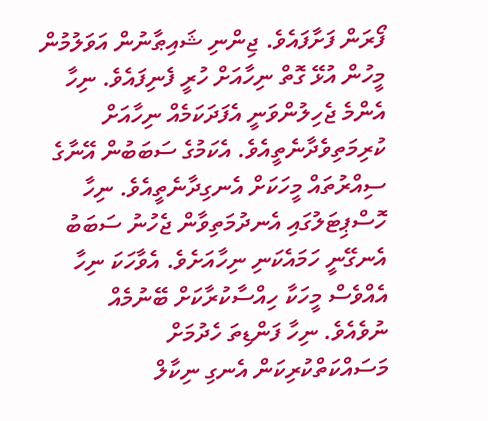ފޯރަން ފަށާފައެވެ. ޖިންނި ޝައިޠާނުން އަވަލުމުން މީހުން އުޅޭ ގޮތް ނިހާއަށް ހުރީ ފެނިފައެވެ. ނިހާ އެންމެ ޖެހިލުންވަނީ އެފަދަކަމެއް ނިހާއަށް ކުރިމަތިވެދާނެތީއެވެ. އެކަމުގެ ސަބަބުން އޭނާގެ ސިއްރުތައް މީހަކަށް އެނގިދާނެތީއެވެ. ނިހާ ހޮސްޕިޓަލުގައި އެނދުމަތިވާން ޖެހުނު ސަބަބު އެނގޭނީ ހަމައެކަނި ނިހާއަށެވެ. އެވާހަކަ ނިހާ އެއްވެސް މީހަކާ ހިއްސާކުރާކަށް ބޭނުމެއް ނުވެއެވެ. ނިހާ ފަންޑިތަ ހެދުމަށް މަސައްކަތްކުރިކަން އެނގި ނިކާލް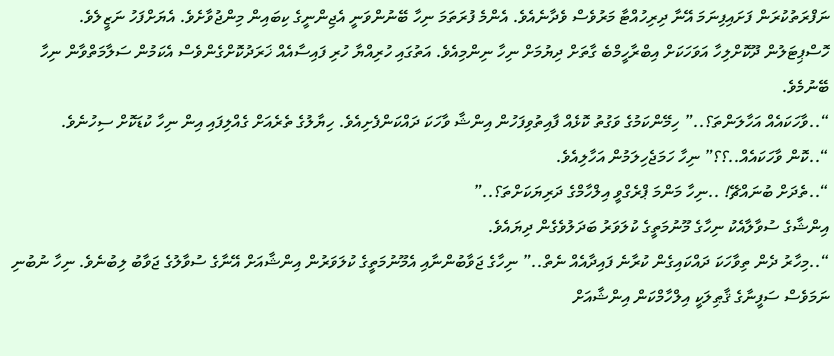ނަފްރަތުކުރަން ފަށައިފިނަމަ އޭނާ ދިރިހުއްޓާ މަރުވެސް ވެދާނެއެވެ. އެންމެ ފުރަތަމަ ނިހާ ބޭނުންވަނީ އެޖިންނީގެ ކިބައިން މިންޖުވާށެވެ. އެޔަށްފަހު ނަޒީލެވެ. ހޮސްޕިޓަލުން ދޫކޮށްލިހާ އަވަހަކަށް އިބްރާހީމްބެ ގާތަށް ދިޔުމަށް ނިހާ ނިންމިއެވެ. އަތުގައި ހުރިއްޔާ ހުރި ފައިސާއެއް ޚަރަދުކޮށްގެންވެސް އެކަމުން ސަލާމަތްވާން ނިހާ ބޭނުމެވެ.
“..ވާހަކައެއް އަހާލަންތަ؟..” ހިމޭންކަމުގެ ވަގުތު ކޮޅެއް ފާއިތުވިފަހުން އިންޝާ ވާހަކަ ދައްކަންފެށިއެވެ. ހިޔާލުގެ ތެރެއަށް ގެއްލިފައި އިން ނިހާ ކުޑަކޮށް ސިހުނެވެ.
“..ކޮން ވާހަކައެއް..؟؟” ނިހާ ހަމަޖެހިލަމުން އަހާލިއެވެ.
“..ތެދަށް ބުނައްޗޭ! ..ނިހާ މަންމަ ޕްރެގްވީ އިލްހާމްގެ ދަރިޔަކަށްތަ؟..”
އިންޝާގެ ސުވާލާއެކު ނިހާގެ މޫނުމަތީގެ ކުލަވަރު ބަދަލުވެގެން ދިޔައެވެ.
“..މިހާރު ދެން ތިވާހަކަ ދައްކައިގެން ކުރާނެ ފައިދާއެއް ނެތް..” ނިހާގެ ޖަވާބުންނާއި އެމޫނުމަތީގެ ކުލަވަރުން އިންޝާއަށް އޭނާގެ ސުވާލުގެ ޖަވާބު ލިބުނެވެ. ނިހާ ނުބުނި ނަމަވެސް ސަފީނާގެ ޤާޠިލަކީ އިލްހާމްކަން އިންޝާއަށް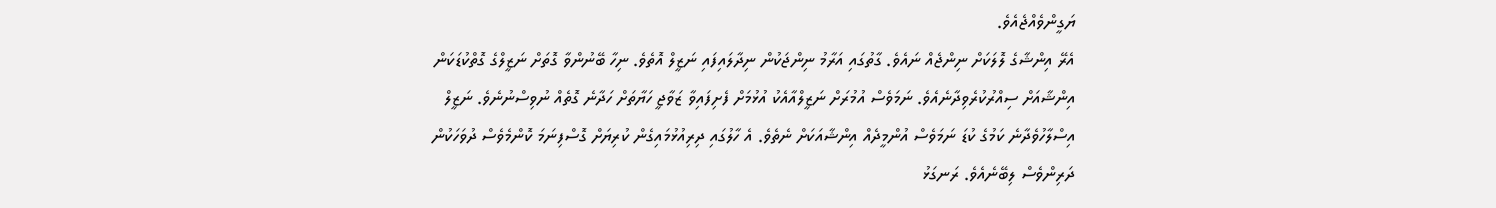ޔަގީންވެއްޖެއެވެ.
އެރޭ އިންޝާގެ ލޮލަކަށް ނިންޖެއް ނައެވެ. ގާތުގައި އަރާމު ނިންޖަކުން ނިދާލައިފައި ނަޒީލް އޮތެވެ. ނިހާ ބޭނުންވާ ގޮތަށް ނަޒީލްގެ ގޮތްކުޑަކަން އިންޝާއަށް ސިއްރުކުރެވިދާނެއެވެ. ނަމަވެސް އުމުރަށް ނަޒީލްއާއެކު އުޅުމަށް ފެށިފައިވާ ޒަވާޖީ ހަޔާތަށް ހަދާނެ ގޮތެއް ނުވިސްނުނެވެ. ނަޒީލް އިސްލާހުވެދާނެ ކަމުގެ ކުޑަ ނަމަވެސް އުންމީދެއް އިންޝާއަކަށް ނެތެވެ. އެ ހާލުގައި ދިރިއުޅުމައިގެން ކުރިޔަށް ގޮސްފިނަމަ ކޮންމެވެސް ދުވަހަކުން ދަރިންވެސް ލިބޭނެއެވެ. ރަނގަޅު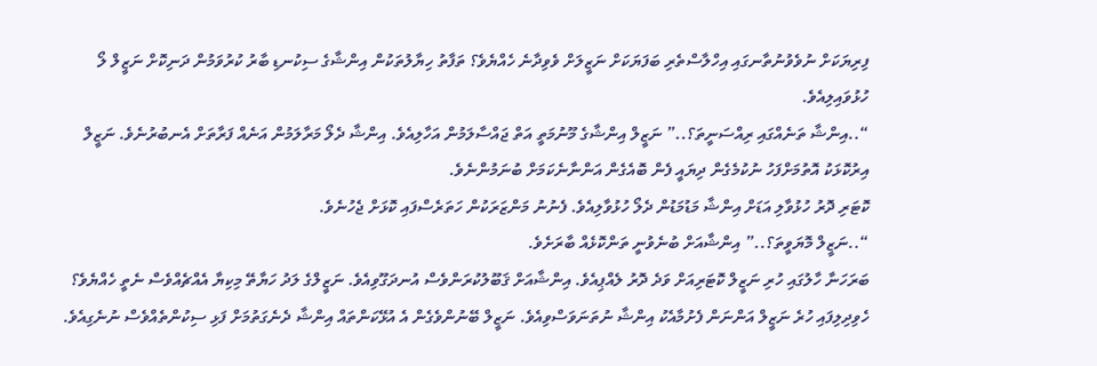ފިރިޔަކަށް ނުވެވުނުތާނގައި އިހްލާސްތެރި ބަފަޔަކަށް ނަޒީލަށް ވެވިދާނެ ހެއްޔެވެ؟ ތަފާތު ހިޔާލުތަކުން އިންޝާގެ ސިކުނޑި ބާރު ކުރުވަމުން ދަނިކޮށް ނަޒީލް ލޯ ހުޅުވައިލިއެވެ.
“..އިންޝާ ތަނެއްގައި ރިއްސަނީތަ؟..” ނަޒީލް އިންޝާގެ މޫނުމަތީ އަތް ޖައްސާލަމުން އަހާލިއެވެ. އިންޝާ ދެލޯ މަރާލަމުން އަނެއް ފަރާތަށް އެނބުރުނެވެ. ނަޒީލް އިރުކޮޅަކު އޮތުމަށްފަހު ނުކުމެގެން ދިޔައީ ފެން ބޮއެގެން އަންނާނެކަމަށް ބުނަމުންނެވެ.
ކޮޓަރި ދޮރު ހުޅުވާލި އަޑަށް އިންޝާ މަޑުމަޑުން ދެލޯ ހުޅުވާލިއެވެ. ފެނުނު މަންޒަރަކުން ހަތަރެސްފައި ކޮޅަށް ޖެހުނެވެ.
“..ނަޒީލް މޮޔަވީތަ؟..” އިންޝާއަށް ބުނެވުނީ ތަންކޮޅެއް ބާރަށެވެ.
ބަރަހަނާ ހާލުގައި ހުރި ނަޒީލް ކޮޓަރިއަށް ވަދެ ދޮރު ލެއްޕިއެވެ. އިންޝާއަށް ޤަބޫލުކުރަންވެސް އުނދަގޫވިއެވެ. ނަޒީލްގެ ލަދު ހަޔާތޭ މިކިޔާ އެއްޗެއްވެސް ނެތީ ހެއްޔެވެ؟ ހެވިދިލިފައި ހުރެ ނަޒީލް އަންނަން ފެށުމާއެކު އިންޝާ ނުތަނަވަސްވިއެވެ. ނަޒީލް ބޭނުންވެގެން އެ އުޅޭކަންތައް އިންޝާ ދެނެގަތުމަށް ފަޅި ސިކުންތެއްވެސް ނުނެގިއެވެ.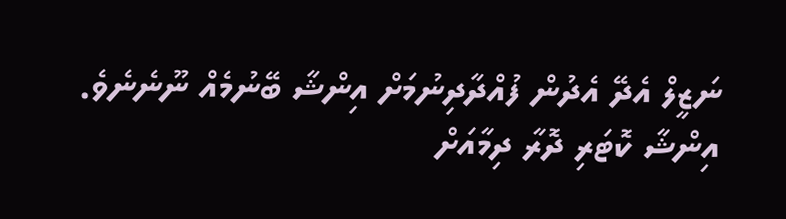ނަޒީލް އެދޭ އެދުން ފުއްދާދިނުމަށް އިންޝާ ބޭނުމެއް ނޫނެނެވެ. އިންޝާ ކޮޓަރި ދޮރާ ދިމާއަށް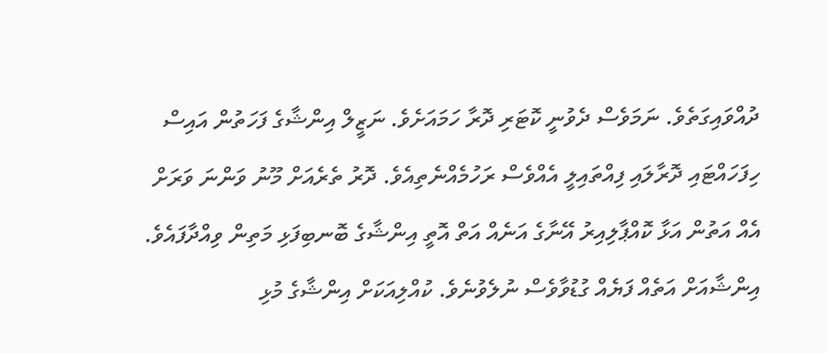ދުއްވައިގަތެވެ. ނަމަވެސް ދެވުނީ ކޮޓަރި ދޮރާ ހަމައަށެވެ. ނަޒީލް އިންޝާގެ ފަހަތުން އައިސް ހިފަހައްޓައި ދޮރާލައި ފިއްތައިލީ އެއްވެސް ރަހުމެއްނެތިއެވެ. ދޮރު ތެރެއަށް މޫނު ވަންނަ ވަރަށް އެއް އަތުން އަޅާ ކޮއްޕާލިއިރު އޭނާގެ އަނެއް އަތް އޮތީ އިންޝާގެ ބޮނބިފަޅި މަތިން ވިއްދާފައެވެ. އިންޝާއަށް އަތެއް ފަޔެއް ގުޑުވާވެސް ނުލެވުނެވެ. ކުއްލިއަކަށް އިންޝާގެ މުޅި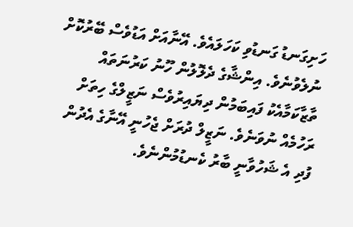ހަށިގަނޑު ގަނޑުވި ކަހަލައެވެ. އޭނާއަށް އަޑުވެސް ބޭރުކޮށް ނުލެވުނެވެ. އިންޝާގެ ދެލޮލުން ހޫނު ކަރުނަތައް ތާޒާކަމާއެކު ފައިބަމުން ދިޔައިރުވެސް ނަޒީލްގެ ހިތަށް ރަހުމެއް ނުވަނެވެ. ނަޒީލް ދުރަށް ޖެހުނީ އޭނާގެ އެދުން ފުދި އެ ޝަހުވާނީ ބާރު ކެނޑުމުންނެވެ.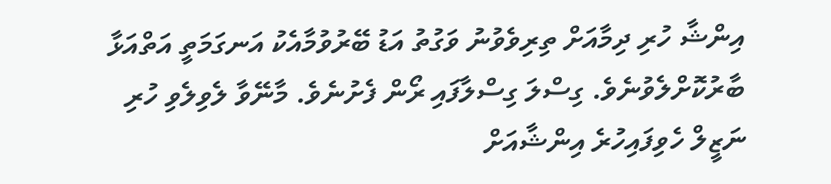އިންޝާ ހުރި ދިމާއަށް ތިރިވެވުނު ވަގުތު އަޑު ބޭރުވުމާއެކު އަނގަމަތީ އަތްއަޅާ ބާރުކޮށްލެވުނެވެ. ގިސްލަ ގިސްލާފައި ރޯން ފެށުނެވެ. މާނޭވާ ލެވިލެވި ހުރި ނަޒީލް ހެވިފައިހުރެ އިންޝާއަށް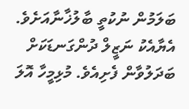ބަލަމުން ނުކުތީ ބާލުޚާނާއަށެވެ. އެޔާއެކު ނަޒީލް ދުންގަނޑަކަށް ބަދަލުވާން ފެށިއެވެ. މުޅިމީހާ އޮލަ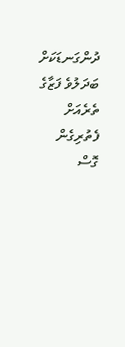ދުންގަނޑަކަށް ބަދަލުވެ ފަޒާގެ ތެރެއަށް ފެތުރިގެން ގޮސް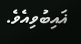ޣައިބުވިއެވެ.